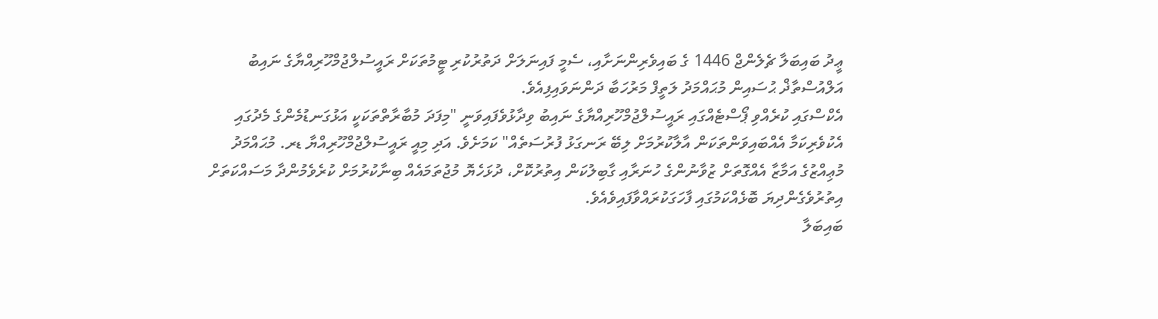ޢީދު ބައިބަލާ ޗެލެންޖް 1446 ގެ ބައިވެރިންނަށާއި، ސެމީ ފައިނަލަށް ދަތުރުކުރި ޓީމުތަކަށް ރައީސުލްޖުމްހޫރިއްޔާގެ ނައިބު އަލްއުސްތާޛް ޙުސައިން މުޙައްމަދު ލަތީފް މަރުހަބާ ދަންނަވައިފިއެވެ.
އެކްސްގައި ކުރެއްވި ޕޯސްޓެއްގައި ރައީސުލްޖުމްހޫރިއްޔާގެ ނައިބު ވިދާޅުވެފައިވަނީ "މިފަދަ މުބާރާތްތަކަކީ އަޅުގަނޑުމެންގެ މެދުގައި އެކުވެރިކަމާ އެއްބައިވަންތަކަން އާލާކުރުމަށް ލިބޭ ރަނގަޅު ފުރުސަތެއް" ކަމަށެވެ. އަދި މިއީ ރައީސުލްޖުމްހޫރިއްޔާ ޑރ. މުޙައްމަދު މުޢިއްޒުގެ އަމާޒާ އެއްގޮތަށް ޒުވާނުންގެ ހުނަރާއި ގާބިލުކަން އިތުރުކޮށް، ދުޅަހެޔޮ މުޖުތަމައެއް ބިނާކުރުމަށް ކުރެވެމުންދާ މަސައްކަތަށް އިތުރުވެގެންދިޔަ ބޮޅެއްކަމުގައި ފާހަގަކުރައްވާފައިވެއެވެ.
ބައިބަލާ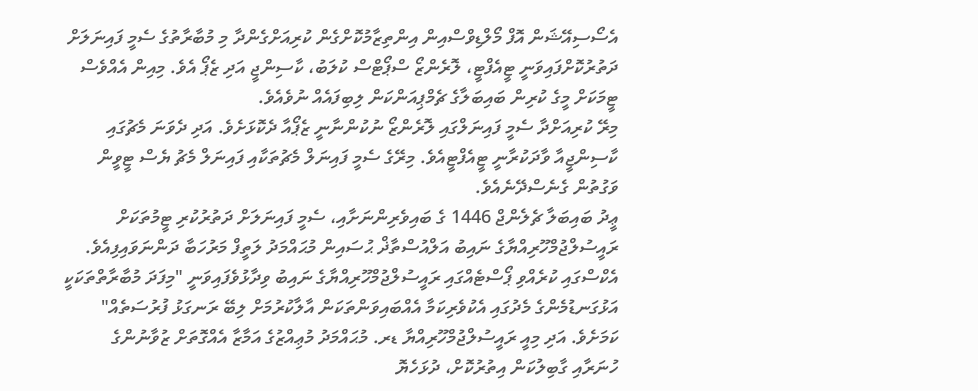އެސޯސިއޭޝަން އޮފް މޯލްޑިވްސްއިން އިންތިޒާމުކޮށްގެން ކުރިއަށްގެންދާ މި މުބާރާތުގެ ސެމީ ފައިނަލަށް ދަތުރުކޮށްފައިވަނީ ޓީއެފްޓީ، ލޮރެންޒޯ ސްޕޯޓްސް ކުލަބު، ކާސިންޖީ އަދި ޒެޕޯ އެވެ. މިއިން އެއްވެސް ޓީމަކަށް މީގެ ކުރިން ބައިބަލާގެ ޗެމްޕިއަންކަން ލިބިފައެއް ނުވެއެވެ.
މިރޭ ކުރިއަށްދާ ސެމީ ފައިނަލްގައި ލޮރެންޒޯ ނުކުންނާނީ ޒެޕޯއާ ދެކޮޅަށެވެ. އަދި ދެވަނަ މެޗުގައި ކާސިންޖީއާ ވާދަކުރާނީ ޓީއެފްޓީއެވެ. މިރޭގެ ސެމީ ފައިނަލް މެޗުތަކާއި ފައިނަލް މެޗު ޔެސް ޓީވީން ވަގުތުން ގެނެސްދޭނެއެވެ.
ޢީދު ބައިބަލާ ޗެލެންޖް 1446 ގެ ބައިވެރިންނަށާއި، ސެމީ ފައިނަލަށް ދަތުރުކުރި ޓީމުތަކަށް ރައީސުލްޖުމްހޫރިއްޔާގެ ނައިބު އަލްއުސްތާޛް ޙުސައިން މުޙައްމަދު ލަތީފް މަރުހަބާ ދަންނަވައިފިއެވެ.
އެކްސްގައި ކުރެއްވި ޕޯސްޓެއްގައި ރައީސުލްޖުމްހޫރިއްޔާގެ ނައިބު ވިދާޅުވެފައިވަނީ "މިފަދަ މުބާރާތްތަކަކީ އަޅުގަނޑުމެންގެ މެދުގައި އެކުވެރިކަމާ އެއްބައިވަންތަކަން އާލާކުރުމަށް ލިބޭ ރަނގަޅު ފުރުސަތެއް" ކަމަށެވެ. އަދި މިއީ ރައީސުލްޖުމްހޫރިއްޔާ ޑރ. މުޙައްމަދު މުޢިއްޒުގެ އަމާޒާ އެއްގޮތަށް ޒުވާނުންގެ ހުނަރާއި ގާބިލުކަން އިތުރުކޮށް، ދުޅަހެޔޮ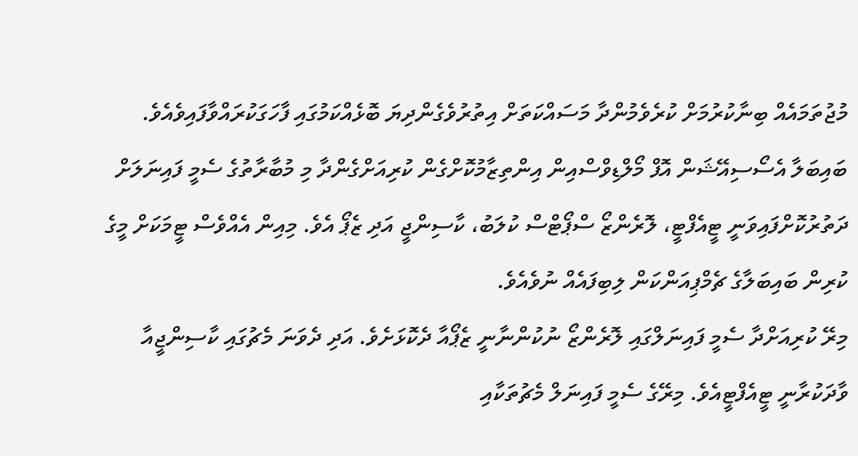މުޖުތަމައެއް ބިނާކުރުމަށް ކުރެވެމުންދާ މަސައްކަތަށް އިތުރުވެގެންދިޔަ ބޮޅެއްކަމުގައި ފާހަގަކުރައްވާފައިވެއެވެ.
ބައިބަލާ އެސޯސިއޭޝަން އޮފް މޯލްޑިވްސްއިން އިންތިޒާމުކޮށްގެން ކުރިއަށްގެންދާ މި މުބާރާތުގެ ސެމީ ފައިނަލަށް ދަތުރުކޮށްފައިވަނީ ޓީއެފްޓީ، ލޮރެންޒޯ ސްޕޯޓްސް ކުލަބު، ކާސިންޖީ އަދި ޒެޕޯ އެވެ. މިއިން އެއްވެސް ޓީމަކަށް މީގެ ކުރިން ބައިބަލާގެ ޗެމްޕިއަންކަން ލިބިފައެއް ނުވެއެވެ.
މިރޭ ކުރިއަށްދާ ސެމީ ފައިނަލްގައި ލޮރެންޒޯ ނުކުންނާނީ ޒެޕޯއާ ދެކޮޅަށެވެ. އަދި ދެވަނަ މެޗުގައި ކާސިންޖީއާ ވާދަކުރާނީ ޓީއެފްޓީއެވެ. މިރޭގެ ސެމީ ފައިނަލް މެޗުތަކާއި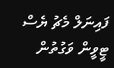ފައިނަލް މެޗު ޔެސް ޓީވީން ވަގުތުން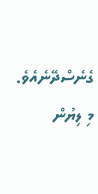ގެނެސްދޭނެއެވެ.
މި ލިޔުން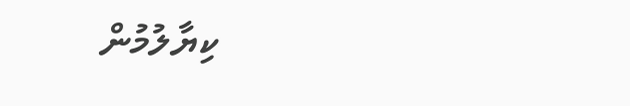ކިޔާލުމުން